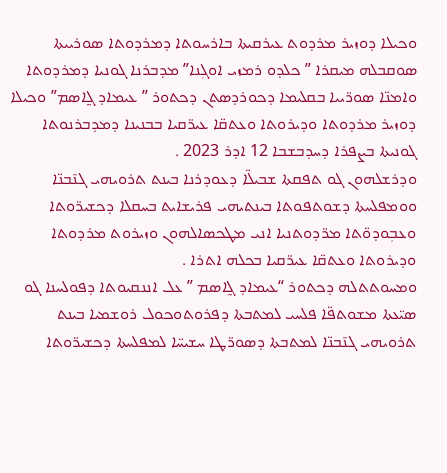ܘܟܝܠܐ ܕܘܙܝܪ ܡܪܕܘܬ ܥܝܪܩܝܬܐ ܒܐܪܚܘܬܐ ܕܡܪܕܘܬܐ ܣܘܪܝܝܬܐ
ܣܘܩܒܠܗ ܡܝܩܪܐ ” ܟܠܕܘ ܪܡܙܝ ܐܘܓܼܢܐ” ܡܕܒܪܢܐ ܓܘܢܝܐ ܕܡܪܕܘܬܐ ܘܐܡܢ̈ܐ ܣܘܪ̈ܝܝܐ ܒܩܠܝܡܐ ܕܟܘܪܕܣܬܢ ܕܟܬܘܪ ” ܥܝܡܐܕ ܓ̰ܐܣܡ” ܘܟܝܠܐ ܕܘܙܝܪ ܡܪܕܘܬܐ ܘܕܝܪܘܬܐ ܘܥܬܩ̈ܐ ܥܝܪ̈ܩܝܐ ܒܒܢܝܢܐ ܕܡܕܒܪܢܘܬܐ ܓܘܢܝܬܐ ܒܨܦܪܐ ܕܚܕܒܫܒܐ 12 ܐܕܪ 2023 .
ܘܕܪܫܠܗܘܢ ܓܘ ܬܦܩܬܐ ܫܒܝܠ̈ܐ ܕܥܘܕܪܢܐ ܒܝܢܬ ܬܪܘܝܗܝ ܓܢ̄ܒܢ̈ܐ ܘܘܡܦܠܚܬܐ ܕܫܘܬܦܘܬܐ ܒܝܢܬܝܗܝ ܦܪܝܫܐܝܬ ܒܚܩܠܐ ܕܟܫܝܪ̈ܘܬܐ ܘܥܒܼܘܕܘ̈ܬܐ ܡܪ̈ܕܘܬܢܝܐ ܐܢܝ ܡܛܟܣܐܠܗܘܢ ܘܙܝܪܘܬ ܡܪܕܘܬܐ ܘܕܝܪܘܬܐ ܘܥܬܩ̈ܐ ܥܝܪ̈ܩܝܐ ܒܟܠܗ ܐܬܪܐ .
ܘܡܚܘܬܬܠܗ ܕܟܬܘܪ “ܥܝܡܐܕ ܓ̰ܐܣܡ ” ܥܠ ܐܢܢܩܝܘܬܐ ܕܦܘܠܚܢܐ ܓܘ ܣܝ̈ܥܬܐ ܡܫܘܬܦ̈ܐ ܦܠܚܝ ܠܡܬܒܬܐ ܕܦܪܘܬܘܟܘܠ ܪܘܫܡܝܐ ܒܝܢܬ ܬܪܘܝܗܝ ܓܢ̄ܒܢ̈ܐ ܠܡܬܒܬܐ ܕܣܘܪ̈ܛܐ ܚܫܝܚ̈ܐ ܠܡܦܠܚܬܐ ܕܟܫܝܪ̈ܘܬܐ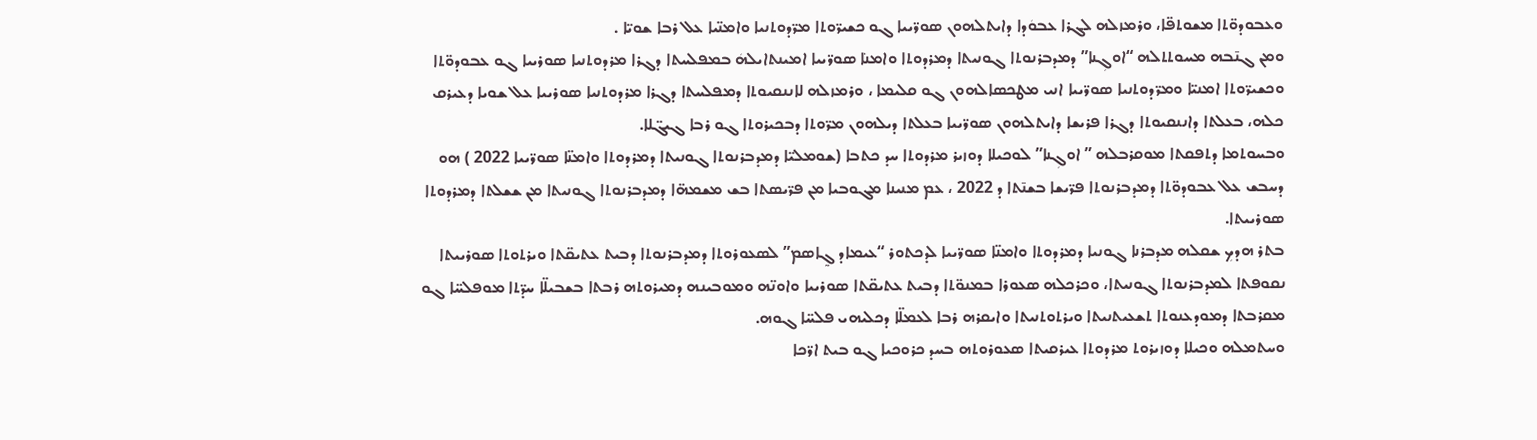ܘܥܒܘܕܘ̈ܬܐ ܡܫܘܬܦ̈ܐ، ܘܪܡܙܠܗ ܠܓܪܐ ܥܒܘܿܕܐ ܕܐܝܬܠܗܘܢ ܣܘܪ̈ܝܝܐ ܓܘ ܟܫܝܪ̈ܘܬܐ ܡܪ̈ܕܘܬܢܝܐ ܘܐܡܢ̈ܝܐ ܥܠ ܪܒܐ ܫܘܝ̈ܐ .
ܘܡܢ ܓܢ̄ܒܗ ܡܚܘܬܬܠܗ “ܐܘܓܼܢܐ” ܕܡܕܒܪܢܘܬܐ ܓܘܢܝܬܐ ܕܡܪܕܘܬܐ ܘܐܡܢ݁ܐ ܣܘܪ̈ܝܝܐ ܐܡܝܢܬܐܝܠܗܿ ܒܡܦܠܚܬܐ ܕܓܪܐ ܡܪܕܘܬܢܝܐ ܣܘܪܝܝܐ ܓܘ ܥܒܘܕܘ̈ܬܐ ܘܟܫܝܪ̈ܘܬܐ ܐܡܢܝ̈ܐ ܘܡܪ̈ܕܘܬܢܝܐ ܣܘܪ̈ܝܝܐ ܐܢܝ ܡܛܟܣܐܠܗܘܢ ܓܘ ܩܠܝܡܐ ، ܘܪܡܙܠܗ ܠܐܢܢܩܝܘܬܐ ܕܡܦܠܚܬܐ ܕܓܪܐ ܡܪܕܘܬܢܝܐ ܣܘܪܝܝܐ ܥܠ ܫܘܝܐ ܕܥܝܪܩ ܟܠܗ، ܒܥܠܬܐ ܕܐܢܢܩܝܘܬܐ ܕܓܪܐ ܦܪܝܫܐ ܕܐܝܬܠܗܘܢ ܣܘܪ̈ܝܝܐ ܒܥܠܬܐ ܕܝܠܗܘܢ ܡܪ̈ܘܬܐ ܕܒܟܝܪܘܬܐ ܓܘ ܪܒܐ ܓܝܓ̈ܠܐ.
ܘܒܚܘܬܡܐ ܕܬܦܩܬܐ ܡܘܩܪܒܠܗ ” ܐܘܓܼܢܐ” ܠܘܟܝܠܐ ܕܘܙܝܪ ܡܪܕܘܬܐ ܚܕ ܟܬܒܐ (ܫܘܡܠܝ̈ܐ ܕܡܕܒܪܢܘܬܐ ܓܘܢܝܬܐ ܕܡܪܕܘܬܐ ܘܐܡܢ̈ܐ ܣܘܪ̈ܝܝܐ 2022 ) ܗܘ ܕܚܒܫ ܥܠ ܥܒܘܕܘ̈ܬܐ ܕܡܕܒܪܢܘܬܐ ܦܪ̈ܝܫܐ ܒܫܢ̄ܬܐ ܕ 2022 ، ܥܡ ܡܢܝܢܐ ܡܓܘܒܝܐ ܡܢ ܦܪ̈ܝܣܬܐ ܒܫ ܡܫܡܗ̈ܐ ܕܡܕܒܪܢܘܬܐ ܓܘܢܝܬܐ ܡܢ ܫܫܠܬܐ ܕܡܪܕܘܬܐ ܣܘܪܝܝܬܐ.
ܒܬܪ ܗܕܟܼ ܫܩܠܗ ܡܕܒܪܢܐ ܓܘܢܝܐ ܕܡܪܕܘܬܐ ܘܐܡܢ̈ܐ ܣܘܪ̈ܝܝܐ ܠܕܟܬܘܪ “ܥܝܡܐܕ ܓ̰ܐܣܡ” ܠܣܥܘܪܘܬܐ ܕܡܕܒܪܢܘܬܐ ܕܒܝܬ ܥܬܝܩ̈ܬܐ ܘܝܪܬܘܬܐ ܣܘܪܝܝܬܐ ܢܩܘܦܬܐ ܠܡܕܒܪܢܘܬܐ ܓܘܢܝܬܐ، ܘܟܪܟܠܗ ܣܥܘܪܐ ܒܡܢܘ̈ܬܐ ܕܒܝܬ ܥܬܝܩ̈ܬܐ ܣܘܪܝܝܐ ܘܐܘܢ̈ܗ ܘܡܘܒܝܢܗ ܕܡܝܪܘܬܗ ܪܒܬܐ ܒܫܒܝܠ̈ܐ ܚܕ̈ܬܐ ܡܘܦܠܚ̈ܐ ܓܘ ܡܩܪܒܬܐ ܕܡܘܕܥܢܘܬܐ ܬܫܥܝܬܢܝܬܐ ܘܝܪܬܘܬܢܝܬܐ ܘܐܝܩܪܗ ܪܒܐ ܠܥܡܠ̈ܐ ܕܟܠܝܗܝ ܦܠܚ̈ܐ ܓܘܗ.
ܘܚܬܡܠܗ ܘܟܝܠܐ ܕܘܙܝܪܘܬ ܡܪܕܘܬܐ ܥܝܪܩܝܬܐ ܣܥܘܪܘܬܗ ܒܚܕ ܟܪܘܟܝܐ ܓܘ ܒܝܬ ܐܪ̈ܟܐ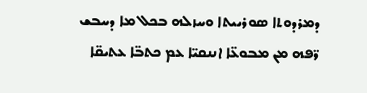ܕܡܪܕܘܬܐ ܣܘܪܝܝܬܐ ܘܚܙܠܗ ܒܟܠ ܡܐ ܕܚܒܫ ܪ̈ܦܗ ܡܢ ܡܒܘܥ̈ܐ ܐܢܢܩܝ̈ܐ ܥܡ ܟܬܒ̈ܐ ܥܬܝܩ̈ܐ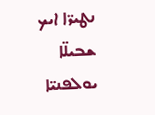ܢܛܝܪ̈ܐ ܐܝܟ ܫܒܝܠ̈ܐ ܝܘܠܦܢܝ̈ܐ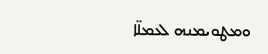ܘܡܛܘܝܡܢܗ ܠܥܡܠ̈ܐ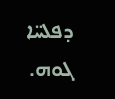ܕܦܠܚ̈ܐ ܓܘܗ.